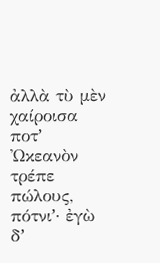ἀλλὰ τὺ μὲν χαίροισα ποτʼ Ὠκεανὸν τρέπε πώλους, πότνιʼ· ἐγὼ δʼ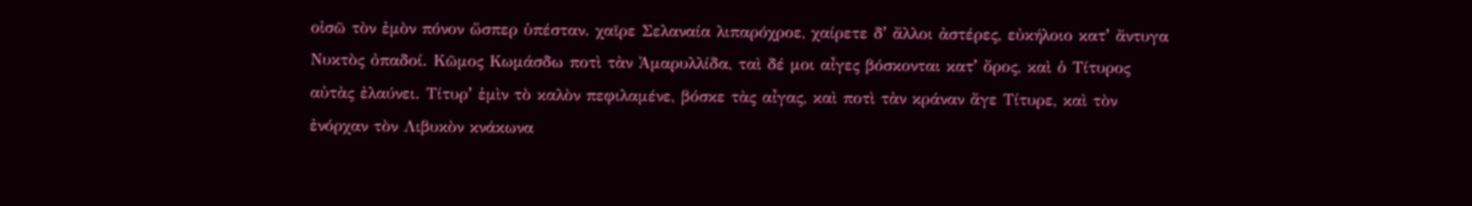οἰσῶ τὸν ἐμὸν πόνον ὥσπερ ὑπέσταν. χαῖρε Σελαναία λιπαρόχροε, χαίρετε δʼ ἄλλοι ἀστέρες, εὐκήλοιο κατʼ ἄντυγα Νυκτὸς ὀπαδοί. Κῶμος Κωμάσδω ποτὶ τὰν Ἀμαρυλλίδα, ταὶ δέ μοι αἶγες βόσκονται κατʼ ὄρος, καὶ ὁ Τίτυρος αὐτὰς ἐλαύνει. Τίτυρʼ ἐμὶν τὸ καλὸν πεφιλαμένε, βόσκε τὰς αἶγας, καὶ ποτὶ τὰν κράναν ἄγε Τίτυρε, καὶ τὸν ἐνόρχαν τὸν Λιβυκὸν κνάκωνα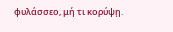φυλάσσεο, μή τι κορύψῃ.